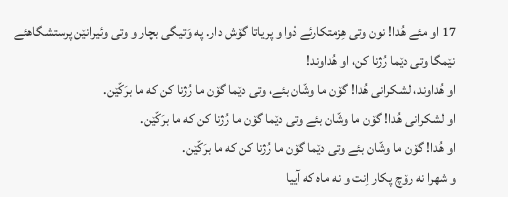17 او مئے هُدا! نون وتی هِزمتکارئے دْوا و پریاتا گۆش دار. په وَتیگی بچار و وتی وئیرانێن پرستشگاهئے نێمگا وتی دێما رُژنا کن، او هُداوند!
او هُداوند، لشکرانی هُدا! گۆن ما وشّان بئے، وتی دێما گۆن ما رُژنا کن که ما برَکّێن.
او لشکرانی هُدا! گۆن ما وشّان بئے وتی دێما گۆن ما رُژنا کن که ما برَکّێن.
او هُدا! گۆن ما وشّان بئے وتی دێما گۆن ما رُژنا کن که ما برَکّێن.
و شهرا نه رۆچ پکار اِنت و نه ماه که آییا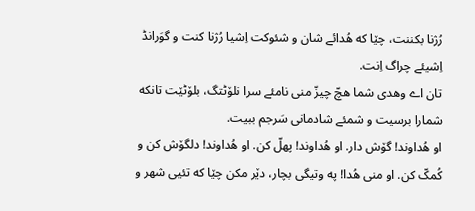رُژنا بکننت، چێا که هُدائے شان و شئوکت اِشیا رُژنا کنت و گوَرانڈ اِشیئے چراگ اِنت.
تان اے وهدی شما هچّ چیزّ منی نامئے سرا نلۆٹتگ، بلۆٹێت تانکه شمارا برسیت و شمئے شادمانی سَرجم ببیت.
او هُداوند! گۆش دار. او هُداوند! پهلّ کن. او هُداوند! دلگۆش کن و کُمکّ کن. او منی هُدا! په وتیگی بچار، دێر مکن چێا که تئیی شهر و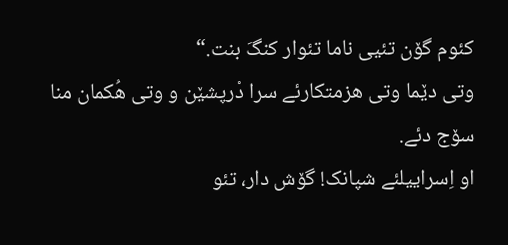کئوم گۆن تئیی ناما تئوار کنگَ بنت.“
وتی دێما وتی هزمتکارئے سرا دْرپشێن و وتی هُکمان منا سۆج دئے.
او اِسراییلئے شپانک! گۆش دار، تئو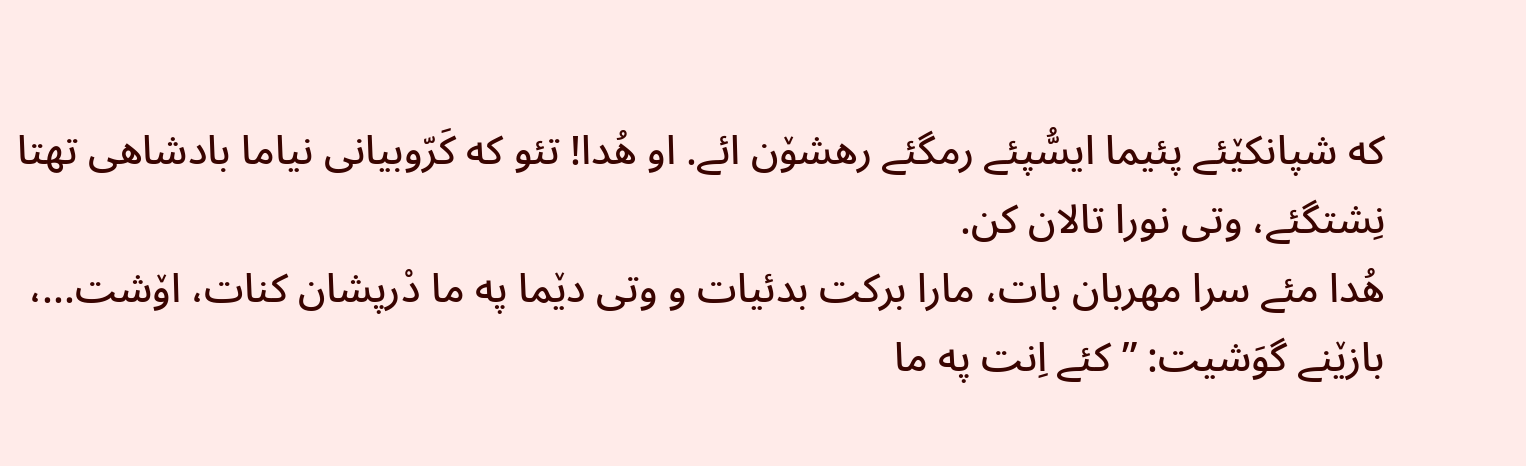که شپانکێئے پئیما ایسُّپئے رمگئے رهشۆن ائے. او هُدا! تئو که کَرّوبیانی نیاما بادشاهی تهتا نِشتگئے، وتی نورا تالان کن.
هُدا مئے سرا مهربان بات، مارا برکت بدئیات و وتی دێما په ما دْرپشان کنات، اۆشت...،
بازێنے گوَشیت: ”کئے اِنت په ما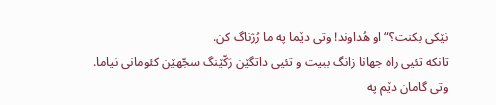نێکی بکنت؟“ او هُداوند! وتی دێما په ما رُژناگ کن.
تانکه تئیی راه جهانا زانگ ببیت و تئیی داتگێن رَکّێنگ سجّهێن کئومانی نیاما.
وتی گامان دێم په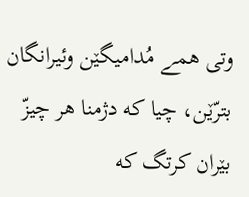وتی همے مُدامیگێن وئیرانگان بترّێن، چیا که دژمنا هر چیزّ بێران کرتگ که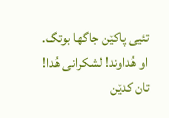تئیی پاکێن جاگها بوتگ.
او هُداوند! لشکرانی هُدا! تان کدێن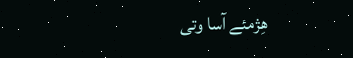هِژمئے آسا وتی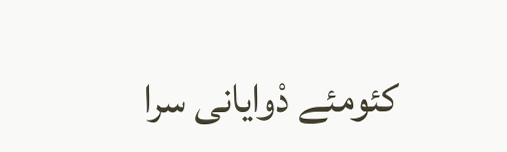کئومئے دْوایانی سرا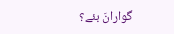گوارانَ بئے؟